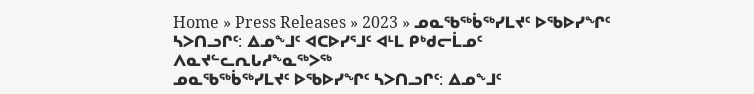Home » Press Releases » 2023 » ᓄᓇᖃᖅᑳᖅᓯᒪᔪᑦ ᐅᖃᐅᓯᖏᑦ ᓴᐳᑎᓗᒋᑦ: ᐃᓄᖕᒧᑦ ᐊᑕᐅᓯᕐᒧᑦ ᐊᒻᒪ ᑭᒃᑯᓕᒫᓄᑦ ᐱᓇᔪᓪᓚᕆᒐᓱᖕᓇᖅᐳᖅ
ᓄᓇᖃᖅᑳᖅᓯᒪᔪᑦ ᐅᖃᐅᓯᖏᑦ ᓴᐳᑎᓗᒋᑦ: ᐃᓄᖕᒧᑦ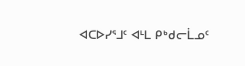ᐊᑕᐅᓯᕐᒧᑦ ᐊᒻᒪ ᑭᒃᑯᓕᒫᓄᑦ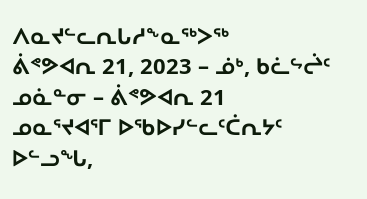ᐱᓇᔪᓪᓚᕆᒐᓱᖕᓇᖅᐳᖅ
ᕖᕝᕗᐊᕆ 21, 2023 – ᓅᒃ, ᑲᓛᖦᖡᑦ ᓄᓈᓐᓂ – ᕖᕝᕗᐊᕆ 21 ᓄᓇᕐᔪᐊᕐᒥ ᐅᖃᐅᓯᓪᓚᑦᑖᕆᔭᑦ ᐅᓪᓗᖓ,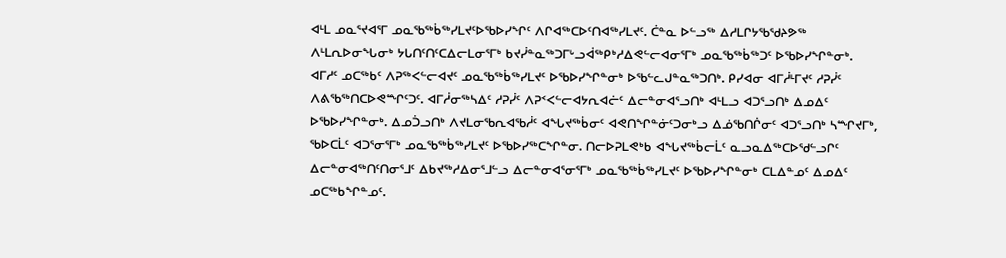ᐊᒻᒪ ᓄᓇᕐᔪᐊᕐᒥ ᓄᓇᖃᖅᑳᖅᓯᒪᔪᑦᐅᖃᐅᓯᖏᑦ ᐱᒋᐊᖅᑕᐅᑦᑎᐊᖅᓯᒪᔪᑦ. ᑖᓐᓇ ᐅᓪᓗᖅ ᐃᓱᒪᒋᔭᖃᖁᔨᕗᖅ ᐱᒻᒪᕆᐅᓂᖓᓂᒃ ᔭᒐᑎᑦᑎᑦᑕᐃᓕᒪᓂᕐᒥᒃ ᑲᔪᓰᓐᓇᖅᑐᒥᒡᓗᐋᖅᑭᒃᓱᐃᕙᓪᓕᐊᓂᕐᒥᒃ ᓄᓇᖃᖅᑳᖅᑐᑦ ᐅᖃᐅᓯᖏᓐᓂᒃ.
ᐊᒥᓱᑦ ᓄᑕᖅᑲᑦ ᐱᕈᖅᐸᓪᓕᐊᔪᑦ ᓄᓇᖃᖅᑳᖅᓯᒪᔪᑦ ᐅᖃᐅᓯᖏᓐᓂᒃ ᐅᖃᓪᓚᒍᓐᓇᖅᑐᑎᒃ. ᑭᓯᐊᓂ ᐊᒥᓲᒻᒥᔪᑦ ᓱᕈᓰᑦ ᐱᕕᖃᖅᑎᑕᐅᕙᙱᑦᑐᑦ. ᐊᒥᓲᓂᖅᓴᐃᑦ ᓱᕈᓰᑦ ᐱᕈᑉᐸᓪᓕᐊᔭᕆᐊᓖᑦ ᐃᓕᓐᓂᐊᕐᓗᑎᒃ ᐊᒻᒪᓗ ᐊᑐᕐᓗᑎᒃ ᐃᓄᐃᑦ ᐅᖃᐅᓯᖏᓐᓂᒃ. ᐃᓄᑑᓗᑎᒃ ᐱᔪᒪᓂᖃᕆᐊᖃᓲᑦ ᐊᖓᔪᖅᑳᓂᑦ ᐊᕙᑎᖏᓐᓃᑦᑐᓂᒃᓗ ᐃᓅᖃᑎᒌᓂᑦ ᐊᑐᕐᓗᑎᒃ ᓴᙱᔪᒥᒃ, ᖃᐅᑕᒫᑦ ᐊᑐᕐᓂᕐᒥᒃ ᓄᓇᖃᖅᑳᖅᓯᒪᔪᑦ ᐅᖃᐅᓯᖅᑕᖏᓐᓂ. ᑎᓕᐅᕈᒪᕙᒃᑲ ᐊᖓᔪᖅᑳᓕᒫᑦ ᓇᓗᓇᐃᖅᑕᐅᖁᓪᓗᒋᑦ ᐃᓕᓐᓂᐊᖅᑎᑦᑎᓂᕐᒧᑦ ᐃᑲᔪᖅᓱᐃᓂᕐᒧᓪᓗ ᐃᓕᓐᓂᐊᕐᓂᕐᒥᒃ ᓄᓇᖃᖅᑳᖅᓯᒪᔪᑦ ᐅᖃᐅᓯᖏᓐᓂᒃ ᑕᒪᐃᓐᓄᑦ ᐃᓄᐃᑦ ᓄᑕᖅᑲᖏᓐᓄᑦ.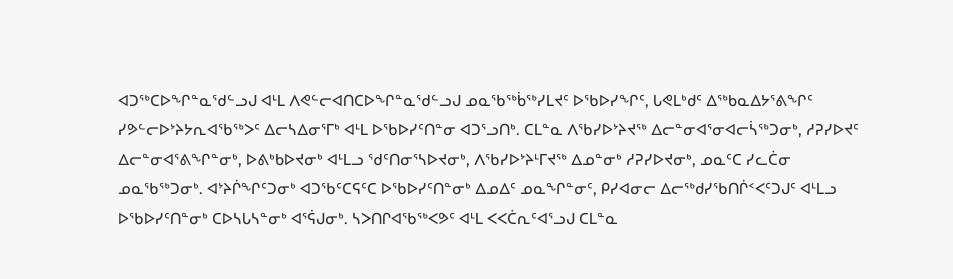ᐊᑐᖅᑕᐅᖏᓐᓇᖁᓪᓗᒍ ᐊᒻᒪ ᐱᕙᓪᓕᐊᑎᑕᐅᖏᓐᓇᖁᓪᓗᒍ ᓄᓇᖃᖅᑳᖅᓯᒪᔪᑦ ᐅᖃᐅᓯᖏᑦ, ᒐᕙᒪᒃᑯᑦ ᐃᖅᑲᓇᐃᔭᕐᕕᖏᑦ ᓯᕗᓪᓕᐅᔾᔨᔭᕆᐊᖃᖅᐳᑦ ᐃᓕᓴᐃᓂᕐᒥᒃ ᐊᒻᒪ ᐅᖃᐅᓯᑦᑎᓐᓂ ᐊᑐᕐᓗᑎᒃ. ᑕᒪᓐᓇ ᐱᖃᓯᐅᔾᔨᔪᖅ ᐃᓕᓐᓂᐊᕐᓂᐊᓕᓵᖅᑐᓂᒃ, ᓱᕈᓯᐅᔪᑦ ᐃᓕᓐᓂᐊᕐᕕᖏᓐᓂᒃ, ᐅᕕᒃᑲᐅᔪᓂᒃ ᐊᒻᒪᓗ ᖁᑦᑎᓂᕐᓴᐅᔪᓂᒃ, ᐱᖃᓯᐅᔾᔨᒻᒥᔪᖅ ᐃᓄᓐᓂᒃ ᓱᕈᓯᐅᔪᓂᒃ, ᓄᓇᑦᑕ ᓯᓚᑖᓂ ᓄᓇᖃᖅᑐᓂᒃ. ᐊᔾᔨᒌᖏᑦᑐᓂᒃ ᐊᑐᖃᑦᑕᕋᑦᑕ ᐅᖃᐅᓯᑦᑎᓐᓂᒃ ᐃᓄᐃᑦ ᓄᓇᖏᓐᓂᑦ, ᑭᓯᐊᓂᓕ ᐃᓕᖅᑯᓯᖃᑎᒌᑉᐸᑦᑐᒍᑦ ᐊᒻᒪᓗ ᐅᖃᐅᓯᑦᑎᓐᓂᒃ ᑕᐅᓴᒐᓴᓐᓂᒃ ᐊᕐᕌᒍᓂᒃ. ᓴᐳᑎᒋᐊᖃᖅᐸᕗᑦ ᐊᒻᒪ ᐸᐸᑖᕆᑦᐊᕐᓗᒍ ᑕᒪᓐᓇ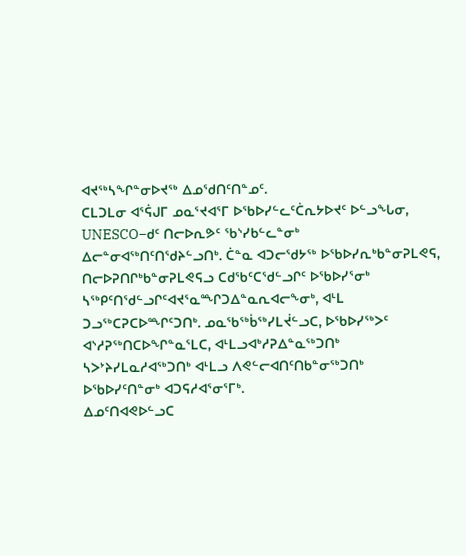ᐊᔪᖅᓴᖏᓐᓂᐅᔪᖅ ᐃᓄᖁᑎᑦᑎᓐᓄᑦ.
ᑕᒪᑐᒪᓂ ᐊᕐᕌᒍᒥ ᓄᓇᕐᔪᐊᕐᒥ ᐅᖃᐅᓯᓪᓚᑦᑖᕆᔭᐅᔪᑦ ᐅᓪᓗᖓᓂ, UNESCO−ᑯᑦ ᑎᓕᐅᕆᕗᑦ ᖃᔅᓯᑲᓪᓚᓐᓂᒃ ᐃᓕᓐᓂᐊᖅᑎᑦᑎᖁᔨᓪᓗᑎᒃ. ᑖᓐᓇ ᐊᑐᓕᖁᔭᖅ ᐅᖃᐅᓯᕆᒃᑲᓐᓂᕈᒪᕙᕋ, ᑎᓕᐅᕈᑎᒋᒃᑲᓐᓂᕈᒪᕙᕋᓗ ᑕᑯᖃᑦᑕᖁᓪᓗᒋᑦ ᐅᖃᐅᓯᕐᓂᒃ ᓴᖅᑭᑦᑎᖁᓪᓗᒋᑦᐊᔪᕐᓇᙱᑐᐃᓐᓇᕆᐊᓕᖕᓂᒃ, ᐊᒻᒪ ᑐᓗᖅᑕᕈᑕᐅᙱᑦᑐᑎᒃ. ᓄᓇᖃᖅᑳᖅᓯᒪᔫᓪᓗᑕ, ᐅᖃᐅᓯᖅᐳᑦ ᐊᔅᓱᕈᖅᑎᑕᐅᖏᓐᓇᕐᒪᑕ, ᐊᒻᒪᓗᐊᒃᓱᕈᐃᓐᓇᖅᑐᑎᒃ ᓴᐳᔾᔨᓯᒪᓇᓱᐊᖅᑐᑎᒃ ᐊᒻᒪᓗ ᐱᕙᓪᓕᐊᑎᑦᑎᑲᓐᓂᖅᑐᑎᒃ ᐅᖃᐅᓯᑦᑎᓐᓂᒃ ᐊᑐᕋᓱᐊᕐᓂᕐᒥᒃ.
ᐃᓄᑦᑎᐊᕙᐅᓪᓗᑕ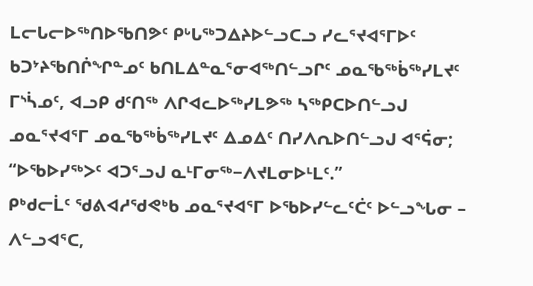ᒪᓕᒐᓕᐅᖅᑎᐅᖃᑎᕗᑦ ᑭᒡᒐᖅᑐᐃᔨᐅᓪᓗᑕᓗ ᓯᓚᕐᔪᐊᕐᒥᐅᑦ ᑲᑐᔾᔨᖃᑎᒌᖏᓐᓄᑦ ᑲᑎᒪᐃᓐᓇᕐᓂᐊᖅᑎᓪᓗᒋᑦ ᓄᓇᖃᖅᑳᖅᓯᒪᔪᑦ ᒥᔅᓵᓄᑦ, ᐊᓗᑭ ᑯᑦᑎᖅ ᐱᒋᐊᓚᐅᖅᓯᒪᕗᖅ ᓴᖅᑭᑕᐅᑎᓪᓗᒍ ᓄᓇᕐᔪᐊᕐᒥ ᓄᓇᖃᖅᑳᖅᓯᒪᔪᑦ ᐃᓄᐃᑦ ᑎᓯᐱᕆᐅᑎᓪᓗᒍ ᐊᕐᕌᓂ; “ᐅᖃᐅᓯᖅᐳᑦ ᐊᑐᕐᓗᒍ ᓇᒻᒥᓂᖅ−ᐱᔪᒪᓂᐅᒻᒪᑦ.”
ᑭᒃᑯᓕᒫᑦ ᖁᕕᐊᓱᖁᕙᒃᑲ ᓄᓇᕐᔪᐊᕐᒥ ᐅᖃᐅᓯᓪᓚᑦᑖᑦ ᐅᓪᓗᖓᓂ – ᐱᓪᓗᐊᕐᑕ,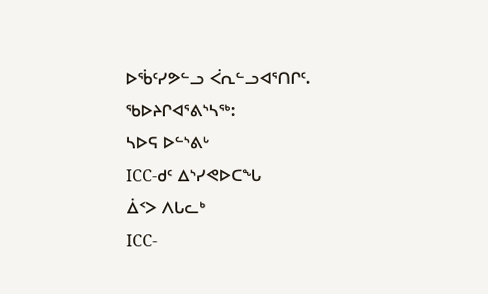ᐅᖄᑦᓯᕗᓪᓗ ᐹᕆᓪᓗᐊᕐᑎᒋᑦ.
ᖃᐅᔨᒋᐊᕐᕕᔅᓴᖅ:
ᓴᐅᕋ ᐅᓪᔅᕕᒡ
ICC-ᑯᑦ ᐃᔅᓯᕙᐅᑕᖓ
ᐄᑉᐳ ᐱᒐᓚᒃ
ICC-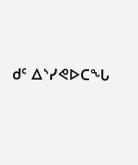ᑯᑦ ᐃᔅᓯᕙᐅᑕᖓ